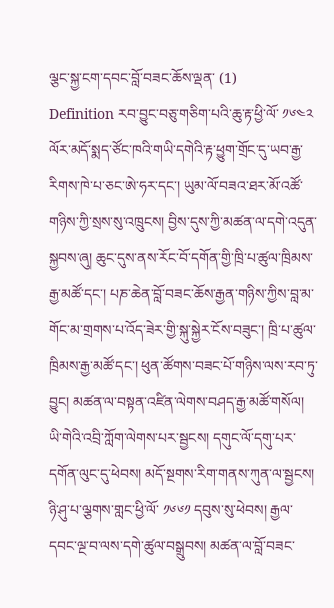ལྕང་སྐྱ་ངག་དབང་བློ་བཟང་ཆོས་ལྡན་ (1)
Definition རབ་བྱུང་བཅུ་གཅིག་པའི་ཆུ་རྟ་ཕྱི་ལོ་ ༡༦༤༢ ལོར་མདོ་སྨད་ཙོང་ཁའི་གཡི་དགེའི་རྟ་ཕྱུག་གྲོང་དུ་ཡབ་རྒྱ་རིགས་ཁེ་པ་ཅང་ཨེ་ཧར་དང་། ཡུམ་ལོ་བཟའ་ཐར་མོ་འཚོ་གཉིས་ཀྱི་སྲས་སུ་འཁྲུངས། བྱིས་དུས་ཀྱི་མཚན་ལ་དགེ་འདུན་སྐྱབས་ཞུ། ཆུང་དུས་ནས་རོང་བོ་དགོན་གྱི་ཁྲི་པ་ཚུལ་ཁྲིམས་རྒྱ་མཚོ་དང་། པཎ་ཆེན་བློ་བཟང་ཆོས་རྒྱན་གཉིས་ཀྱིས་བླ་མ་གོང་མ་གྲགས་པ་འོད་ཟེར་གྱི་སྐུ་སྐྱེར་ངོས་བཟུང་། ཁྲི་པ་ཚུལ་ཁྲིམས་རྒྱ་མཚོ་དང་། ཕུན་ཚོགས་བཟང་པོ་གཉིས་ལས་རབ་ཏུ་བྱུང། མཚན་ལ་བསྟན་འཛིན་ལེགས་བཤད་རྒྱ་མཚོ་གསོལ། ཡི་གེའི་འབྲི་ཀློག་ལེགས་པར་སྦྱངས། དགུང་ལོ་དགུ་པར་དགོན་ལུང་དུ་ཕེབས། མདོ་སྔགས་རིག་གནས་ཀུན་ལ་སྦྱངས། ཉི་ཤུ་པ་ལྕགས་གླང་ཕྱི་ལོ་ ༡༦༦༡ དབུས་སུ་ཕེབས། རྒྱལ་དབང་ལྔ་བ་ལས་དགེ་ཚུལ་བསྒྲུབས། མཚན་ལ་བློ་བཟང་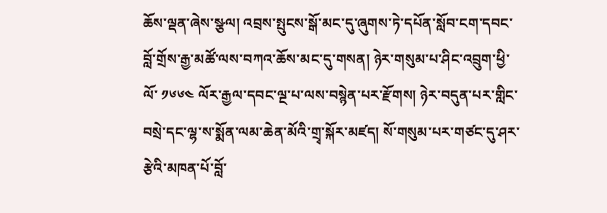ཆོས་ལྡན་ཞེས་སྩལ། འབྲས་སྤུངས་སྒོ་མང་དུ་ཞུགས་ཏེ་དཔོན་སློབ་ངག་དབང་བློ་གྲོས་རྒྱ་མཚོ་ལས་བཀའ་ཆོས་མང་དུ་གསན། ཉེར་གསུམ་པ་ཤིང་འབྲུག་ཕྱི་ལོ་ ༡༦༦༤ ལོར་རྒྱལ་དབང་ལྔ་པ་ལས་བསྙེན་པར་རྫོགས། ཉེར་བདུན་པར་གླིང་བསྲེ་དང་ལྷ་ས་སྨོན་ལམ་ཆེན་མོའི་གྲྭ་སྐོར་མཛད། སོ་གསུམ་པར་གཙང་དུ་ཤར་རྩེའི་མཁན་པོ་བློ་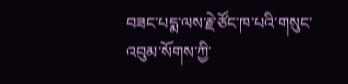བཟང་པདྨ་ལས་རྗེ་ཙོང་ཁ་པའི་གསུང་འབུམ་སོགས་ཀྱི་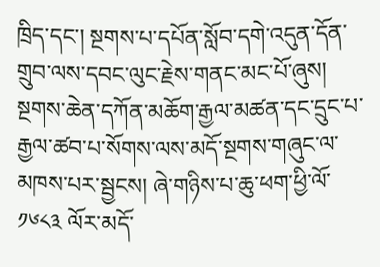ཁྲིད་དང་། སྔགས་པ་དཔོན་སློབ་དགེ་འདུན་དོན་གྲུབ་ལས་དབང་ལུང་རྗེས་གནང་མང་པོ་ཞུས། སྔགས་ཆེན་དཀོན་མཆོག་རྒྱལ་མཚན་དང་དྲུང་པ་རྒྱལ་ཚབ་པ་སོགས་ལས་མདོ་སྔགས་གཞུང་ལ་མཁས་པར་སྦྱངས། ཞེ་གཉིས་པ་ཆུ་ཕག་ཕྱི་ལོ་ ༡༦༨༣ ལོར་མདོ་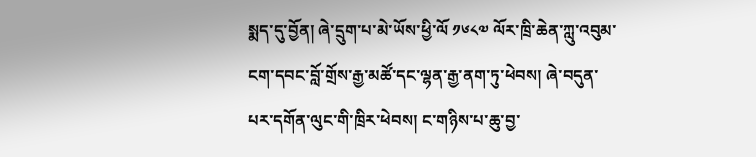སྨད་དུ་བྱོན། ཞེ་དྲུག་པ་མེ་ཡོས་ཕྱི་ལོ ༡༦༨༧ ལོར་ཁྲི་ཆེན་ཀླུ་འབུམ་ངག་དབང་བློ་གྲོས་རྒྱ་མཚོ་དང་ལྷན་རྒྱ་ནག་ཏུ་ཕེབས། ཞེ་བདུན་པར་དགོན་ལུང་གི་ཁྲིར་ཕེབས། ང་གཉིས་པ་ཆུ་བྱ་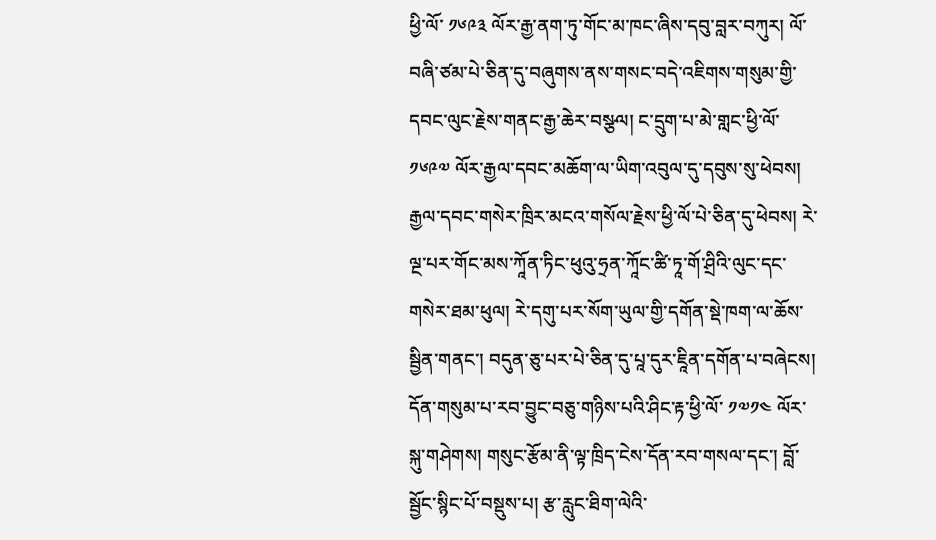ཕྱི་ལོ་ ༡༦༩༣ ལོར་རྒྱ་ནག་ཏུ་གོང་མ་ཁང་ཞིས་དབུ་བླར་བཀུར། ལོ་བཞི་ཙམ་པེ་ཅིན་དུ་བཞུགས་ནས་གསང་བདེ་འཇིགས་གསུམ་གྱི་དབང་ལུང་རྗེས་གནང་རྒྱ་ཆེར་བསྩལ། ང་དྲུག་པ་མེ་གླང་ཕྱི་ལོ་ ༡༦༩༧ ལོར་རྒྱལ་དབང་མཆོག་ལ་ཡིག་འབུལ་དུ་དབུས་སུ་ཕེབས། རྒྱལ་དབང་གསེར་ཁྲིར་མངའ་གསོལ་རྗེས་ཕྱི་ལོ་པེ་ཅིན་དུ་ཕེབས། རེ་ལྔ་པར་གོང་མས་ཀཱོན་ཏིང་ཕུའུ་ཧྲན་ཀཱོང་ཚི་ཏཱ་གོ་ཤྲིའི་ལུང་དང་གསེར་ཐམ་ཕུལ། རེ་དགུ་པར་སོག་ཡུལ་གྱི་དགོན་སྡེ་ཁག་ལ་ཆོས་སྦྱིན་གནང་། བདུན་ཅུ་པར་པེ་ཅིན་དུ་པཱ་དུར་ཇཱིན་དགོན་པ་བཞེངས། དོན་གསུམ་པ་རབ་བྱུང་བཅུ་གཉིས་པའི་ཤིང་རྟ་ཕྱི་ལོ་ ༡༧༡༤ ལོར་སྐུ་གཤེགས། གསུང་རྩོམ་ནི་ལྟ་ཁྲིད་ངེས་དོན་རབ་གསལ་དང་། བློ་སྦྱོང་སྙིང་པོ་བསྡུས་པ། རྩ་རླུང་ཐིག་ལེའི་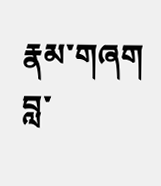རྣམ་གཞག བླ་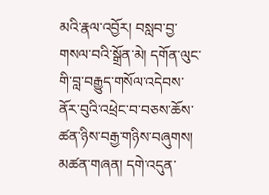མའི་རྣལ་འབྱོར། བསླབ་བྱ་གསལ་བའི་སྒྲོན་མེ། དགོན་ལུང་གི་བླ་བརྒྱུད་གསོལ་འདེབས་ནོར་བུའི་འཕྲེང་བ་བཅས་ཆོས་ཚན་ཉིས་བརྒྱ་གཉིས་བཞུགས། མཚན་གཞན། དགེ་འདུན་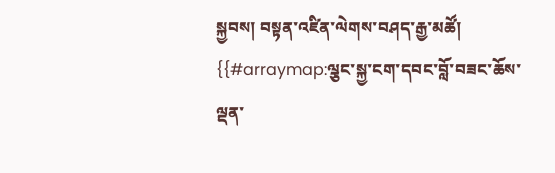སྐྱབས། བསྟན་འཛིན་ལེགས་བཤད་རྒྱ་མཚོ།
{{#arraymap:ལྕང་སྐྱ་ངག་དབང་བློ་བཟང་ཆོས་ལྡན་